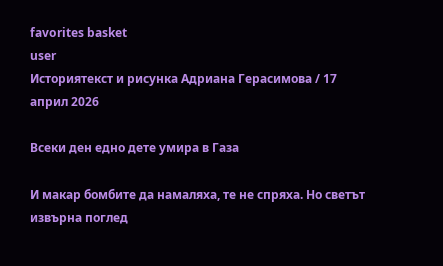favorites basket
user
Историятекст и рисунка Адриана Герасимова / 17 април 2026

Всеки ден едно дете умира в Газа

И макар бомбите да намаляха, те не спряха. Но светът извърна поглед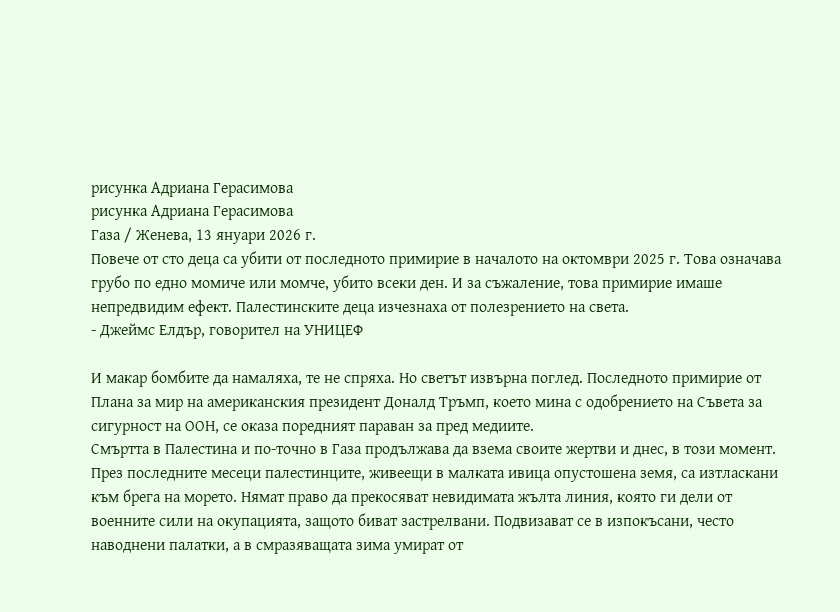рисунка Адриана Герасимова
рисунка Адриана Герасимова
Газа / Женева, 13 януари 2026 г.
Повече от сто деца са убити от последното примирие в началото на октомври 2025 г. Това означава грубо по едно момиче или момче, убито всеки ден. И за съжаление, това примирие имаше непредвидим ефект. Палестинските деца изчезнаха от полезрението на света.
- Джеймс Елдър, говорител на УНИЦЕФ

И макар бомбите да намаляха, те не спряха. Но светът извърна поглед. Последното примирие от Плана за мир на американския президент Доналд Тръмп, което мина с одобрението на Съвета за сигурност на ООН, се оказа поредният параван за пред медиите.
Смъртта в Палестина и по-точно в Газа продължава да взема своите жертви и днес, в този момент. През последните месеци палестинците, живеещи в малката ивица опустошена земя, са изтласкани към брега на морето. Нямат право да прекосяват невидимата жълта линия, която ги дели от военните сили на окупацията, защото биват застрелвани. Подвизават се в изпокъсани, често наводнени палатки, а в смразяващата зима умират от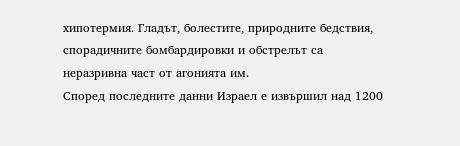хипотермия. Гладът, болестите, природните бедствия, спорадичните бомбардировки и обстрелът са неразривна част от агонията им.
Според последните данни Израел е извършил над 1200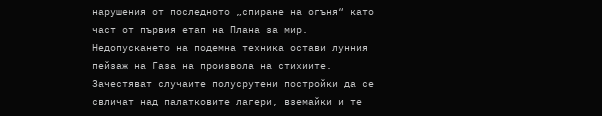нарушения от последното „спиране на огъня“ като част от първия етап на Плана за мир.
Недопускането на подемна техника остави лунния пейзаж на Газа на произвола на стихиите. Зачестяват случаите полусрутени постройки да се свличат над палатковите лагери, вземайки и те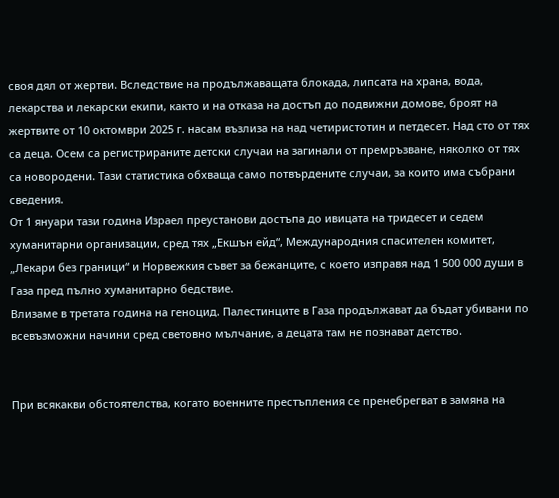своя дял от жертви. Вследствие на продължаващата блокада, липсата на храна, вода, лекарства и лекарски екипи, както и на отказа на достъп до подвижни домове, броят на жертвите от 10 октомври 2025 г. насам възлиза на над четиристотин и петдесет. Над сто от тях са деца. Осем са регистрираните детски случаи на загинали от премръзване, няколко от тях са новородени. Тази статистика обхваща само потвърдените случаи, за които има събрани сведения.
От 1 януари тази година Израел преустанови достъпа до ивицата на тридесет и седем хуманитарни организации, сред тях „Екшън ейд“, Международния спасителен комитет, „Лекари без граници“ и Норвежкия съвет за бежанците, с което изправя над 1 500 000 души в Газа пред пълно хуманитарно бедствие.
Влизаме в третата година на геноцид. Палестинците в Газа продължават да бъдат убивани по всeвъзможни начини сред световно мълчание, а децата там не познават детство.


При всякакви обстоятелства, когато военните престъпления се пренебрегват в замяна на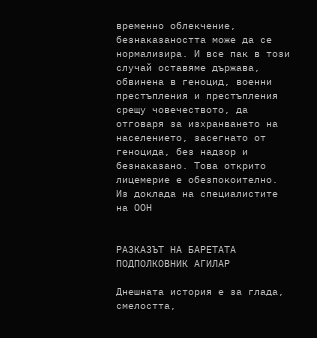временно облекчение, безнаказаността може да се нормализира. И все пак в този случай оставяме държава, обвинена в геноцид, военни престъпления и престъпления срещу човечеството, да отговаря за изхранването на населението, засегнато от геноцида, без надзор и безнаказано. Това открито лицемерие е обезпокоително.
Из доклада на специалистите на ООН


РАЗКАЗЪТ НА БАРЕТАТА ПОДПОЛКОВНИК АГИЛАР

Днешната история е за глада, смелостта,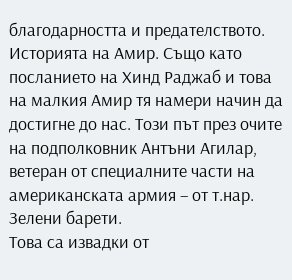благодарността и предателството. Историята на Амир. Също като посланието на Хинд Раджаб и това на малкия Амир тя намери начин да достигне до нас. Този път през очите на подполковник Антъни Агилар, ветеран от специалните части на американската армия – от т.нар. Зелени барети.
Това са извадки от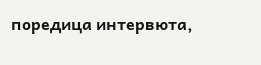поредица интервюта,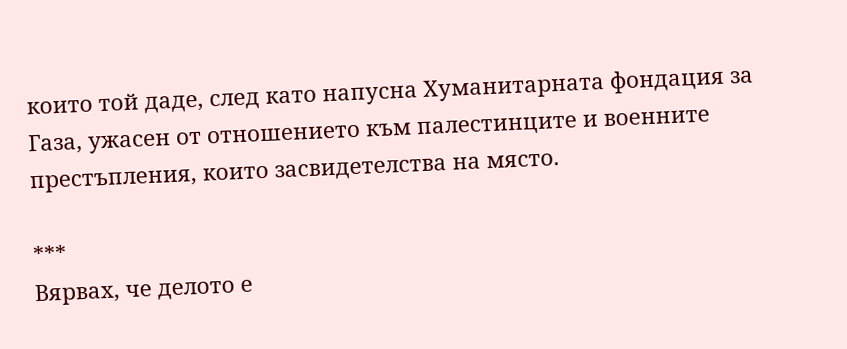които той даде, след като напусна Хуманитарната фондация за Газа, ужасен от отношението към палестинците и военните престъпления, които засвидетелства на място.

***
Вярвах, че делото е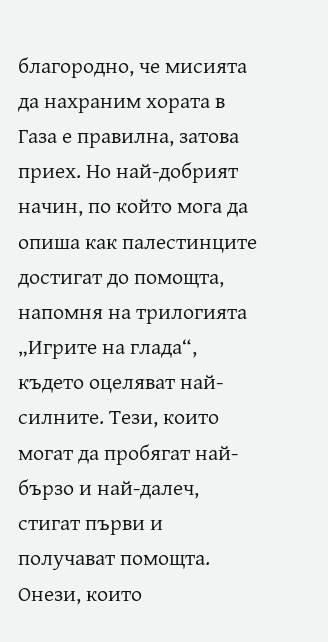благородно, че мисията да нахраним хората в Газа е правилна, затова приех. Но най-добрият начин, по който мога да опиша как палестинците достигат до помощта, напомня на трилогията „Игрите на глада“, където оцеляват най-силните. Тези, които могат да пробягат най-бързо и най-далеч, стигат първи и получават помощта. Онези, които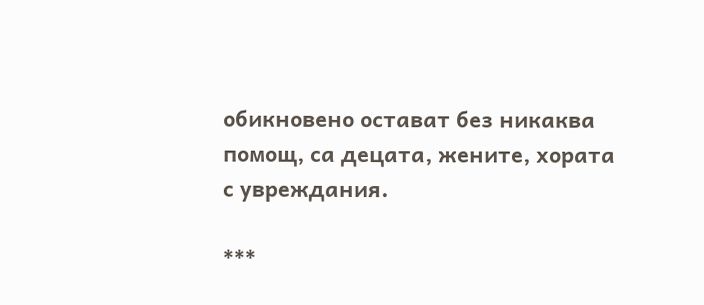обикновено остават без никаква помощ, са децата, жените, хората с увреждания.

***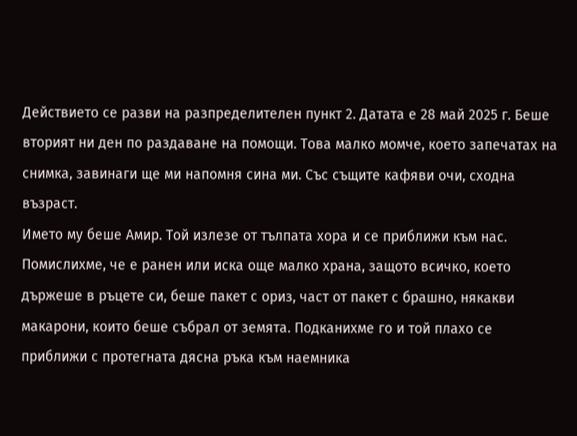Действието се разви на разпределителен пункт 2. Датата е 28 май 2025 г. Беше вторият ни ден по раздаване на помощи. Tова малко момче, което запечатах на снимка, завинаги ще ми напомня сина ми. Със същите кафяви очи, сходна възраст.
Името му беше Амир. Той излезе от тълпата хора и се приближи към нас. Помислихме, че е ранен или иска още малко храна, защото всичко, което държеше в ръцете си, беше пакет с ориз, част от пакет с брашно, някакви макарони, които беше събрал от земята. Подканихме го и той плахо се приближи с протегната дясна ръка към наемника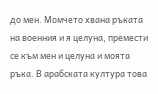до мен. Момчето хвана ръката на военния и я целуна, премести се към мен и целуна и моята ръка. В арабската култура това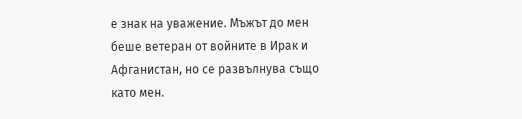е знак на уважение. Мъжът до мен беше ветеран от войните в Ирак и Афганистан, но се развълнува също като мен.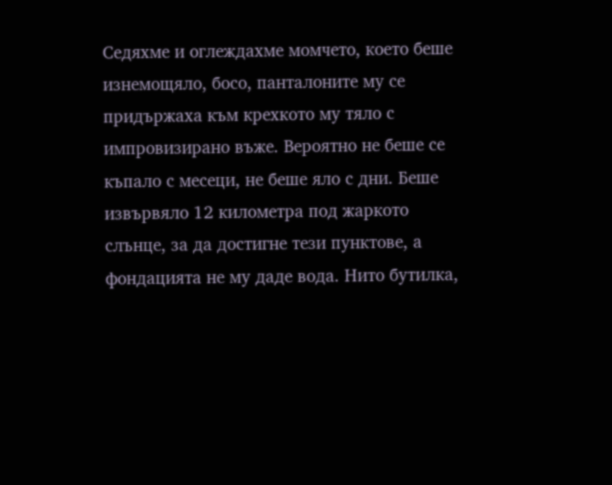Седяхме и оглеждахме момчето, което беше изнемощяло, босо, панталоните му се придържаха към крехкото му тяло с импровизирано въже. Вероятно не беше се къпало с месеци, не беше яло с дни. Беше извървяло 12 километра под жаркото слънце, за да достигне тези пунктове, а фондацията не му даде вода. Нито бутилка,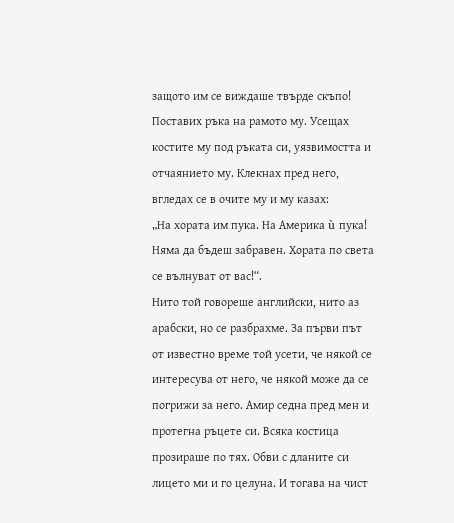защото им се виждаше твърде скъпо!
Поставих ръка на рамото му. Усещах костите му под ръката си, уязвимостта и отчаянието му. Клекнах пред него, вгледах се в очите му и му казах:
„На хората им пука. На Америка ù пука! Няма да бъдеш забравен. Хората по света се вълнуват от вас!“.
Нито той говореше английски, нито аз арабски, но се разбрахме. За първи път от известно време той усети, че някой се интересува от него, че някой може да се погрижи за него. Амир седна пред мен и протегна ръцете си. Всяка костица прозираше по тях. Обви с дланите си лицето ми и го целуна. И тогава на чист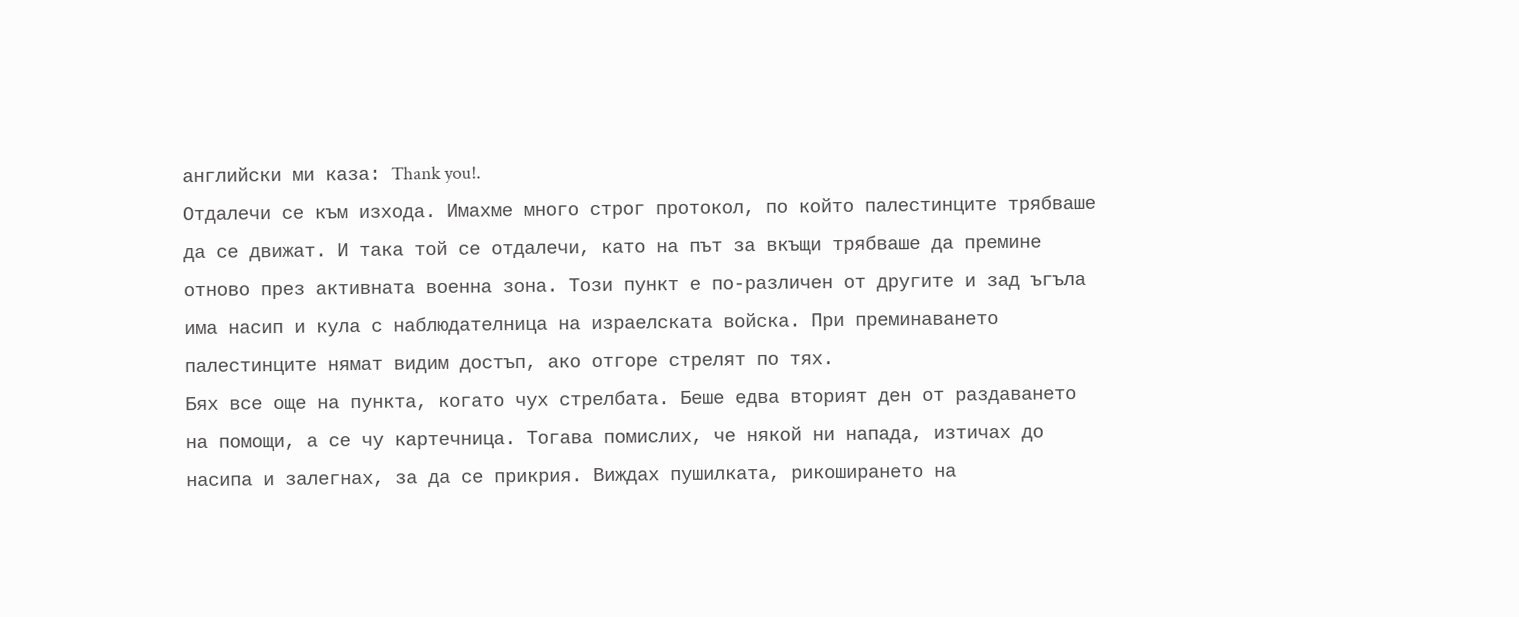английски ми каза: Thank you!.
Отдалечи се към изхода. Имахме много строг протокол, по който палестинците трябваше да се движат. И така той се отдалечи, като на път за вкъщи трябваше да премине отново през активната военна зона. Този пункт е по-различен от другите и зад ъгъла има насип и кула с наблюдателница на израелската войска. При преминаването палестинците нямат видим достъп, ако отгоре стрелят по тях.
Бях все още на пункта, когато чух стрелбата. Беше едва вторият ден от раздаването на помощи, а се чу картечница. Тогава помислих, че някой ни напада, изтичах до насипа и залегнах, за да се прикрия. Виждах пушилката, рикоширането на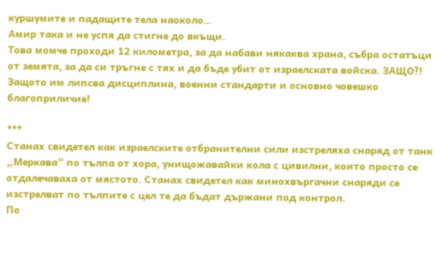куршумите и падащите тела наоколо…
Амир така и не успя да стигне до вкъщи.
Това момче проходи 12 километра, за да набави някаква храна, събра остатъци от земята, за да си тръгне с тях и да бъде убит от израелската войска. ЗАЩО?! Защото им липсва дисциплина, военни стандарти и основно човешкo благоприличие!

***
Станах свидетел как израелските отбранителни сили изстреляха снаряд от танк „Меркава“ по тълпа от хора, унищожавайки кола с цивилни, които просто се отдалечаваха от мястото. Станах свидетел как минохвъргачни снаряди се изстрелват по тълпите с цел те да бъдат държани под контрол.
По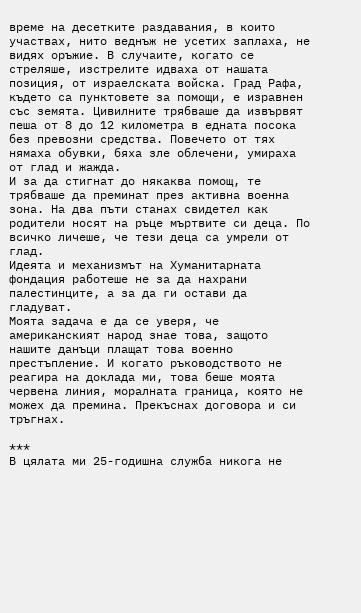време на десетките раздавания, в които участвах, нито веднъж не усетих заплаха, не видях оръжие. В случаите, когато се стреляше, изстрелите идваха от нашата позиция, от израелската войска. Град Рафа, където са пунктовете за помощи, е изравнен със земята. Цивилните трябваше да извървят пеша от 8 до 12 километра в едната посока без превозни средства. Повечето от тях нямаха обувки, бяха зле облечени, умираха от глад и жажда.
И за да стигнат до някаква помощ, те трябваше да преминат през активна военна зона. На два пъти станах свидетел как родители носят на ръце мъртвите си деца. По всичко личеше, че тези деца са умрели от глад.
Идеята и механизмът на Хуманитарната фондация работеше не за да нахрани палестинците, а за да ги остави да гладуват.
Моята задача е да се уверя, че американският народ знае това, защото нашите данъци плащат това военно престъпление. И когато ръководството не реагира на доклада ми, това беше моята червена линия, моралната граница, която не можех да премина. Прекъснах договора и си тръгнах.

***
В цялата ми 25-годишна служба никога не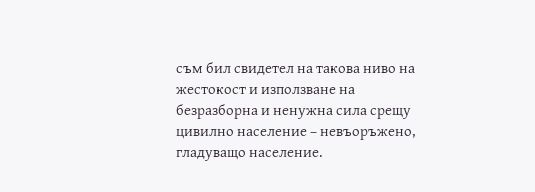съм бил свидетел на такова ниво на жестокост и използване на безразборна и ненужна сила срещу цивилно население – невъоръжено, гладуващо население.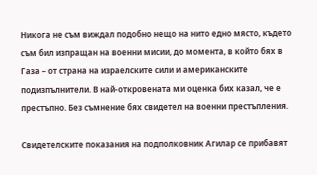Никога не съм виждал подобно нещо на нито едно място, където съм бил изпращан на военни мисии, до момента, в който бях в Газа – от страна на израелските сили и американските подизпълнители. В най-откровената ми оценка бих казал, че е престъпно. Без съмнение бях свидетел на военни престъпления.

Свидетелските показания на подполковник Агилар се прибавят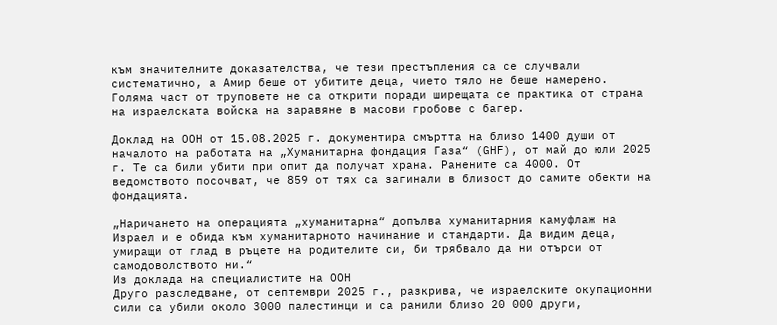към значителните доказателства, че тези престъпления са се случвали систематично, а Амир беше от убитите деца, чието тяло не беше намерено.
Голяма част от труповете не са открити поради ширещата се практика от страна на израелската войска на заравяне в масови гробове с багер.

Доклад на ООН от 15.08.2025 г. документира смъртта на близо 1400 души от началото на работата на „Хуманитарна фондация Газа“ (GHF), от май до юли 2025 г. Те са били убити при опит да получат храна. Ранените са 4000. От ведомството посочват, че 859 от тях са загинали в близост до самите обекти на фондацията.

„Наричането на операцията „хуманитарна“ допълва хуманитарния камуфлаж на Израел и е обида към хуманитарното начинание и стандарти. Да видим деца, умиращи от глад в ръцете на родителите си, би трябвало да ни отърси от самодоволството ни.“
Из доклада на специалистите на ООН
Друго разследване, от септември 2025 г., разкрива, че израелските окупационни сили са убили около 3000 палестинци и са ранили близо 20 000 други,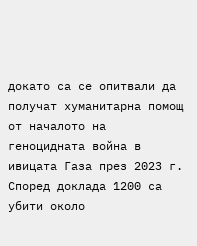докато са се опитвали да получат хуманитарна помощ от началото на геноцидната война в ивицата Газа през 2023 г. Според доклада 1200 са убити около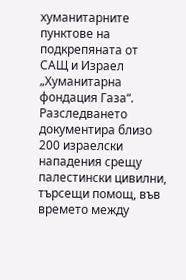хуманитарните пунктове на подкрепяната от САЩ и Израел „Хуманитарна фондация Газа“. Разследването документира близо 200 израелски нападения срещу палестински цивилни, търсещи помощ, във времето между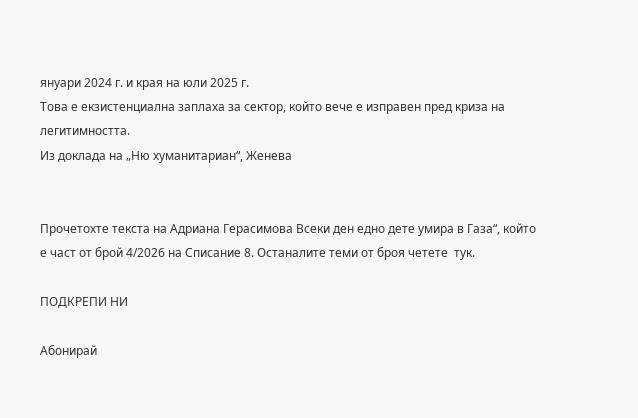януари 2024 г. и края на юли 2025 г.
Това е екзистенциална заплаха за сектор, който вече е изправен пред криза на легитимността.
Из доклада на „Ню хуманитариан“, Женева


Прочетохте текста на Адриана Герасимова Всеки ден едно дете умира в Газа“, който е част от брой 4/2026 на Списание 8. Останалите теми от броя четете  тук.

ПОДКРЕПИ НИ

Абонирай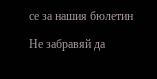се за нашия бюлетин

Не забравяй да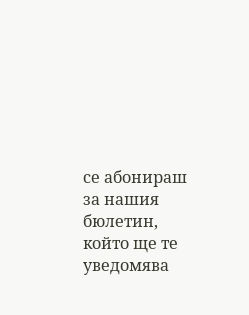се абонираш за нашия бюлетин, който ще те уведомява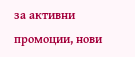за активни промоции, нови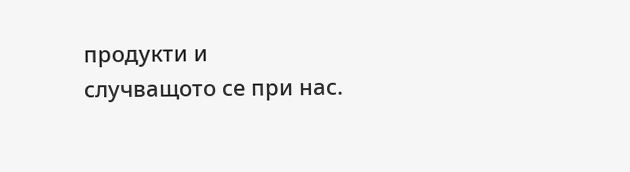продукти и случващото се при нас.